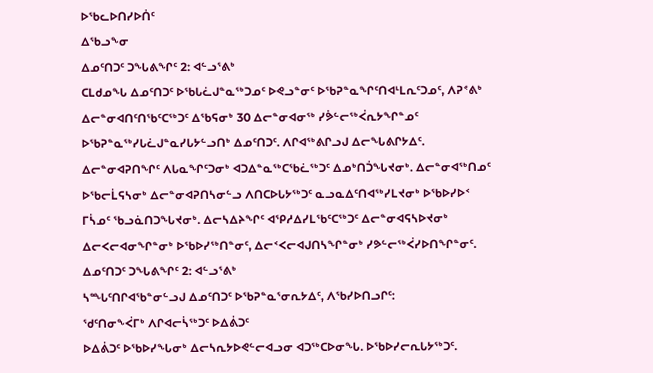ᐅᖃᓚᐅᑎᓯᐅᑏᑦ
ᐃᖃᓗᖕᓂ
ᐃᓄᑦᑎᑐᑦ ᑐᖓᕕᖏᑦ 2: ᐊᓪᓗᕐᕕᒃ
ᑕᒪᑯᓄᖓ ᐃᓄᑦᑎᑐᑦ ᐅᖃᒐᓛᒍᓐᓇᖅᑐᓄᑦ ᐅᕙᓗᓐᓂᑦ ᐅᖃᕈᓐᓇᖏᑦᑎᐊᒻᒪᕆᑦᑐᓄᑦ, ᐱᕈᕝᕕᒃ ᐃᓕᓐᓂᐊᑎᑦᑎᖃᑦᑕᖅᑐᑦ ᐃᖃᕋᓂᒃ 30 ᐃᓕᓐᓂᐊᓂᖅ ᓯᕘᓪᓕᖅᐹᕆᔭᖏᓐᓄᑦ ᐅᖃᕈᓐᓇᖅᓯᒐᓛᒍᓐᓇᓯᒐᔭᓪᓗᑎᒃ ᐃᓄᑦᑎᑐᑦ. ᐱᒋᐊᖅᕕᒋᓗᒍ ᐃᓕᖓᕕᒋᔭᐃᑦ.
ᐃᓕᓐᓂᐊᕈᑎᖏᑦ ᐱᒐᓇᖏᑦᑐᓂᒃ ᐊᑐᐃᓐᓇᖅᑕᖃᓛᖅᑐᑦ ᐃᓄᒃᑎᑑᖓᔪᓂᒃ. ᐃᓕᓐᓂᐊᖅᑎᓄᑦ ᐅᖃᓕᒫᕋᓴᓂᒃ ᐃᓕᓐᓂᐊᕈᑎᓴᓂᓪᓗ ᐱᑎᑕᐅᒐᔭᖅᑐᑦ ᓇᓗᓇᐃᑦᑎᐊᖅᓯᒪᔪᓂᒃ ᐅᖃᐅᓯᐅᑉ ᒥᓵᓄᑦ ᖃᓗᓈᑎᑐᖓᔪᓂᒃ. ᐃᓕᓴᐃᔨᖏᑦ ᐊᕿᓱᐃᓯᒪᖃᑦᑕᖅᑐᑦ ᐃᓕᓐᓂᐊᕋᓴᐅᔪᓂᒃ ᐃᓕᐸᓕᐊᓂᖏᓐᓂᒃ ᐅᖃᐅᓯᖅᑎᓐᓂᑦ, ᐃᓕᑉᐸᓕᐊᒍᑎᓴᖏᓐᓂᒃ ᓯᕗᓪᓕᖅᐹᓯᐅᑎᖏᓐᓂᑦ.
ᐃᓄᑦᑎᑐᑦ ᑐᖓᕕᖏᑦ 2: ᐊᓪᓗᕐᕕᒃ
ᓴᙵᑦᑎᒋᐊᖃᓐᓂᓪᓗᒍ ᐃᓄᑦᑎᑐᑦ ᐅᖃᕈᓐᓇᕐᓂᕆᔭᐃᑦ, ᐱᖃᓯᐅᑎᓗᒋᑦ:
ᖁᑦᑎᓂᖕᐹᒥᒃ ᐱᒋᐊᓕᓵᖅᑐᑦ ᐅᐃᕖᑐᑦ
ᐅᐃᕖᑐᑦ ᐅᖃᐅᓯᖓᓂᒃ ᐃᓕᓴᕆᔭᐅᕙᓪᓕᐊᓗᓂ ᐊᑐᖅᑕᐅᓂᖓ. ᐅᖃᐅᓯᓕᕆᒐᔭᖅᑐᑦ.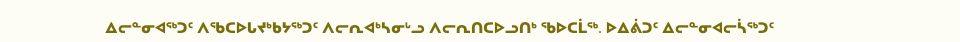ᐃᓕᓐᓂᐊᖅᑐᑦ ᐱᖃᑕᐅᒐᔪᒃᑲᔭᖅᑐᑦ ᐱᓕᕆᐊᒃᓴᓂᒡᓗ ᐱᓕᕆᑎᑕᐅᓗᑎᒃ ᖃᐅᑕᒫᖅ. ᐅᐃᕖᑐᑦ ᐃᓕᓐᓂᐊᓕᓵᖅᑐᑦ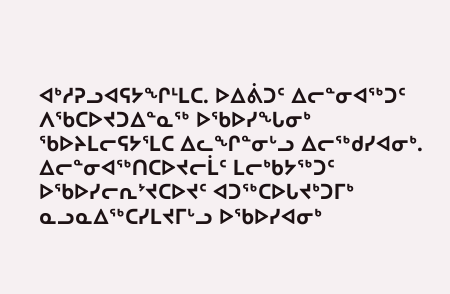ᐊᒃᓱᕈᓗᐊᕋᔭᖏᒻᒪᑕ. ᐅᐃᕖᑐᑦ ᐃᓕᓐᓂᐊᖅᑐᑦ ᐱᖃᑕᐅᔪᑐᐃᓐᓇᖅ ᐅᖃᐅᓯᖓᓂᒃ ᖃᐅᔨᒪᓕᕋᔭᕐᒪᑕ ᐃᓚᖏᓐᓂᒡᓗ ᐃᓕᖅᑯᓯᐊᓂᒃ.
ᐃᓕᓐᓂᐊᖅᑎᑕᐅᔪᓕᒫᑦ ᒪᓕᒃᑲᔭᖅᑐᑦ ᐅᖃᐅᓯᓕᕆᔾᔪᑕᐅᔪᑦ ᐊᑐᖅᑕᐅᒐᔪᒃᑐᒥᒃ ᓇᓗᓇᐃᖅᑕᓯᒪᔪᒥᒡᓗ ᐅᖃᐅᓯᐊᓂᒃ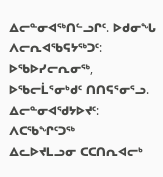ᐃᓕᓐᓂᐊᖅᑎᓪᓗᒋᑦ. ᐅᑯᓂᖓ ᐱᓕᕆᐊᖃᕋᔭᖅᑐᑦ: ᐅᖃᐅᓯᓕᕆᓂᖅ, ᐅᖃᓕᒫᕐᓂᒃᑯᑦ ᑎᑎᕋᕐᓂᕐᓗ.
ᐃᓕᓐᓂᐊᖁᔭᐅᔪᑦ: ᐱᑕᖃᖏᑦᑐᖅ
ᐃᓚᐅᔪᒪᓗᓂ ᑕᑕᑎᕆᐊᓕᒃ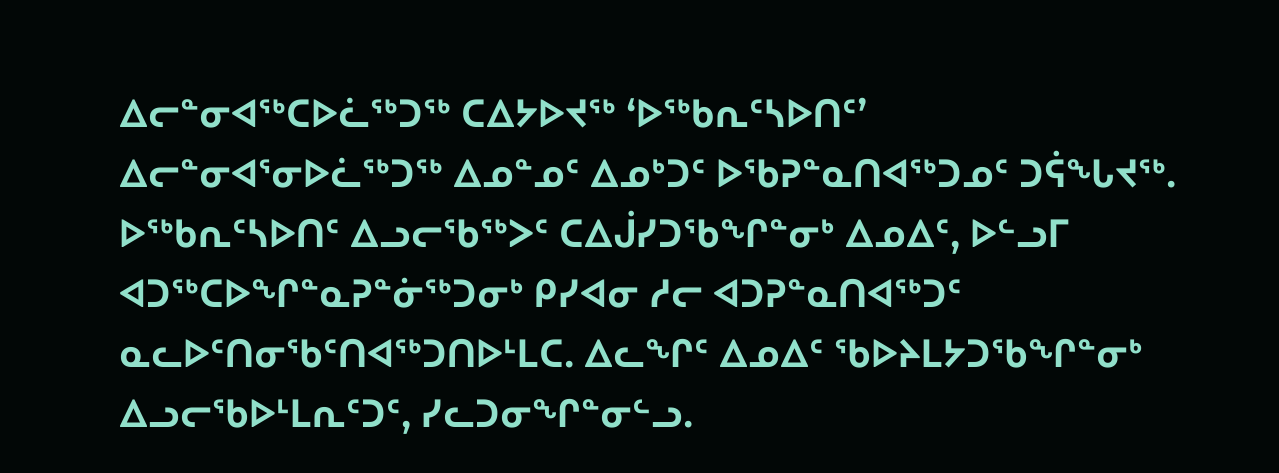ᐃᓕᓐᓂᐊᖅᑕᐅᓛᖅᑐᖅ ᑕᐃᔭᐅᔪᖅ ‘ᐅᖅᑲᕆᑦᓴᐅᑎᑦ’
ᐃᓕᓐᓂᐊᕐᓂᐅᓛᖅᑐᖅ ᐃᓄᓐᓄᑦ ᐃᓄᒃᑐᑦ ᐅᖃᕈᓐᓇᑎᐊᖅᑐᓄᑦ ᑐᕌᖓᔪᖅ.
ᐅᖅᑲᕆᑦᓴᐅᑎᑦ ᐃᓗᓕᖃᖅᐳᑦ ᑕᐃᒎᓯᑐᖃᖏᓐᓂᒃ ᐃᓄᐃᑦ, ᐅᓪᓗᒥ ᐊᑐᖅᑕᐅᖏᓐᓇᕈᓐᓃᖅᑐᓂᒃ ᑭᓯᐊᓂ ᓱᓕ ᐊᑐᕈᓐᓇᑎᐊᖅᑐᑦ ᓇᓚᐅᑦᑎᓂᖃᑦᑎᐊᖅᑐᑎᐅᒻᒪᑕ. ᐃᓚᖏᑦ ᐃᓄᐃᑦ ᖃᐅᔨᒪᔭᑐᖃᖏᓐᓂᒃ ᐃᓗᓕᖃᐅᒻᒪᕆᑦᑐᑦ, ᓯᓚᑐᓂᖏᓐᓂᓪᓗ.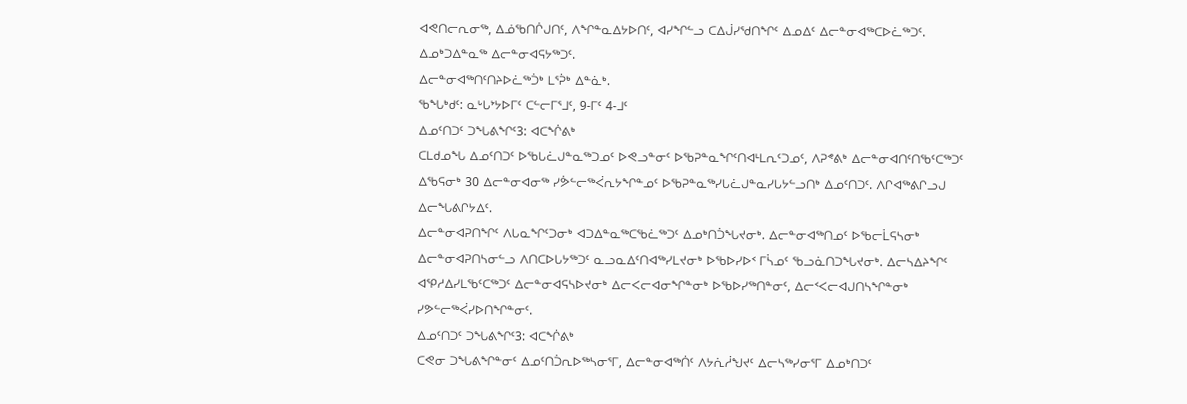ᐊᕙᑎᓕᕆᓂᖅ, ᐃᓅᖃᑎᒌᒍᑎᑦ, ᐱᖏᓐᓇᐃᔭᐅᑎᑦ, ᐊᓯᖏᓪᓗ ᑕᐃᒎᓯᖁᑎᖏᑦ ᐃᓄᐃᑦ ᐃᓕᓐᓂᐊᖅᑕᐅᓛᖅᑐᑦ.
ᐃᓄᒃᑐᐃᓐᓇᖅ ᐃᓕᓐᓂᐊᕋᔭᖅᑐᑦ.
ᐃᓕᓐᓂᐊᖅᑎᑦᑎᔨᐅᓛᖅᑑᒃ ᒪᕐᕉᒃ ᐃᓐᓈᒃ.
ᖃᖓᒃᑯᑦ: ᓇᒡᒐᔾᔭᐅᒥᑦ ᑕᓪᓕᒥᕐᒧᑦ, 9-ᒥᑦ 4-ᒧᑦ
ᐃᓄᑦᑎᑐᑦ ᑐᖓᕕᖏᑦ3: ᐊᑕᖐᕕᒃ
ᑕᒪᑯᓄᖓ ᐃᓄᑦᑎᑐᑦ ᐅᖃᒐᓛᒍᓐᓇᖅᑐᓄᑦ ᐅᕙᓗᓐᓂᑦ ᐅᖃᕈᓐᓇᖏᑦᑎᐊᒻᒪᕆᑦᑐᓄᑦ, ᐱᕈᕝᕕᒃ ᐃᓕᓐᓂᐊᑎᑦᑎᖃᑦᑕᖅᑐᑦ ᐃᖃᕋᓂᒃ 30 ᐃᓕᓐᓂᐊᓂᖅ ᓯᕘᓪᓕᖅᐹᕆᔭᖏᓐᓄᑦ ᐅᖃᕈᓐᓇᖅᓯᒐᓛᒍᓐᓇᓯᒐᔭᓪᓗᑎᒃ ᐃᓄᑦᑎᑐᑦ. ᐱᒋᐊᖅᕕᒋᓗᒍ ᐃᓕᖓᕕᒋᔭᐃᑦ.
ᐃᓕᓐᓂᐊᕈᑎᖏᑦ ᐱᒐᓇᖏᑦᑐᓂᒃ ᐊᑐᐃᓐᓇᖅᑕᖃᓛᖅᑐᑦ ᐃᓄᒃᑎᑑᖓᔪᓂᒃ. ᐃᓕᓐᓂᐊᖅᑎᓄᑦ ᐅᖃᓕᒫᕋᓴᓂᒃ ᐃᓕᓐᓂᐊᕈᑎᓴᓂᓪᓗ ᐱᑎᑕᐅᒐᔭᖅᑐᑦ ᓇᓗᓇᐃᑦᑎᐊᖅᓯᒪᔪᓂᒃ ᐅᖃᐅᓯᐅᑉ ᒥᓵᓄᑦ ᖃᓗᓈᑎᑐᖓᔪᓂᒃ. ᐃᓕᓴᐃᔨᖏᑦ ᐊᕿᓱᐃᓯᒪᖃᑦᑕᖅᑐᑦ ᐃᓕᓐᓂᐊᕋᓴᐅᔪᓂᒃ ᐃᓕᐸᓕᐊᓂᖏᓐᓂᒃ ᐅᖃᐅᓯᖅᑎᓐᓂᑦ, ᐃᓕᑉᐸᓕᐊᒍᑎᓴᖏᓐᓂᒃ ᓯᕗᓪᓕᖅᐹᓯᐅᑎᖏᓐᓂᑦ.
ᐃᓄᑦᑎᑐᑦ ᑐᖓᕕᖏᑦ3: ᐊᑕᖐᕕᒃ
ᑕᕙᓂ ᑐᖓᕕᖏᓐᓂᑦ ᐃᓄᑦᑎᑑᕆᐅᖅᓴᓂᕐᒥ, ᐃᓕᓐᓂᐊᖅᑏᑦ ᐱᔭᕇᓲᖑᔪᑦ ᐃᓕᓴᖅᓯᓂᕐᒥ ᐃᓄᒃᑎᑐᑦ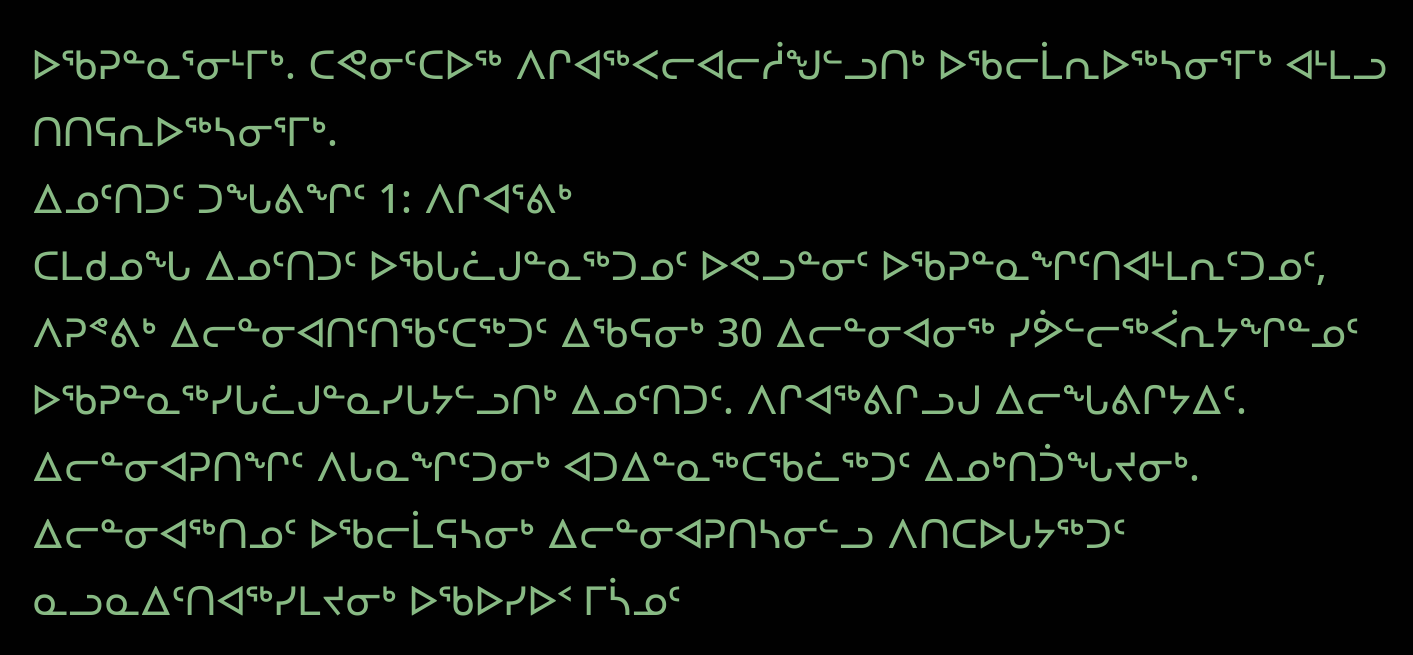ᐅᖃᕈᓐᓇᕐᓂᒻᒥᒃ. ᑕᕙᓂᑦᑕᐅᖅ ᐱᒋᐊᖅᐸᓕᐊᓕᓲᖑᓪᓗᑎᒃ ᐅᖃᓕᒫᕆᐅᖅᓴᓂᕐᒥᒃ ᐊᒻᒪᓗ ᑎᑎᕋᕆᐅᖅᓴᓂᕐᒥᒃ.
ᐃᓄᑦᑎᑐᑦ ᑐᖓᕕᖏᑦ 1: ᐱᒋᐊᕐᕕᒃ
ᑕᒪᑯᓄᖓ ᐃᓄᑦᑎᑐᑦ ᐅᖃᒐᓛᒍᓐᓇᖅᑐᓄᑦ ᐅᕙᓗᓐᓂᑦ ᐅᖃᕈᓐᓇᖏᑦᑎᐊᒻᒪᕆᑦᑐᓄᑦ, ᐱᕈᕝᕕᒃ ᐃᓕᓐᓂᐊᑎᑦᑎᖃᑦᑕᖅᑐᑦ ᐃᖃᕋᓂᒃ 30 ᐃᓕᓐᓂᐊᓂᖅ ᓯᕘᓪᓕᖅᐹᕆᔭᖏᓐᓄᑦ ᐅᖃᕈᓐᓇᖅᓯᒐᓛᒍᓐᓇᓯᒐᔭᓪᓗᑎᒃ ᐃᓄᑦᑎᑐᑦ. ᐱᒋᐊᖅᕕᒋᓗᒍ ᐃᓕᖓᕕᒋᔭᐃᑦ.
ᐃᓕᓐᓂᐊᕈᑎᖏᑦ ᐱᒐᓇᖏᑦᑐᓂᒃ ᐊᑐᐃᓐᓇᖅᑕᖃᓛᖅᑐᑦ ᐃᓄᒃᑎᑑᖓᔪᓂᒃ. ᐃᓕᓐᓂᐊᖅᑎᓄᑦ ᐅᖃᓕᒫᕋᓴᓂᒃ ᐃᓕᓐᓂᐊᕈᑎᓴᓂᓪᓗ ᐱᑎᑕᐅᒐᔭᖅᑐᑦ ᓇᓗᓇᐃᑦᑎᐊᖅᓯᒪᔪᓂᒃ ᐅᖃᐅᓯᐅᑉ ᒥᓵᓄᑦ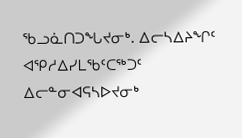ᖃᓗᓈᑎᑐᖓᔪᓂᒃ. ᐃᓕᓴᐃᔨᖏᑦ ᐊᕿᓱᐃᓯᒪᖃᑦᑕᖅᑐᑦ ᐃᓕᓐᓂᐊᕋᓴᐅᔪᓂᒃ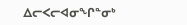ᐃᓕᐸᓕᐊᓂᖏᓐᓂᒃ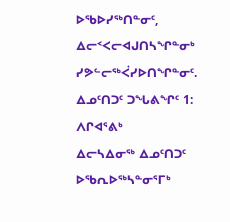ᐅᖃᐅᓯᖅᑎᓐᓂᑦ, ᐃᓕᑉᐸᓕᐊᒍᑎᓴᖏᓐᓂᒃ ᓯᕗᓪᓕᖅᐹᓯᐅᑎᖏᓐᓂᑦ.
ᐃᓄᑦᑎᑐᑦ ᑐᖓᕕᖏᑦ 1: ᐱᒋᐊᕐᕕᒃ
ᐃᓕᓴᐃᓂᖅ ᐃᓄᑦᑎᑐᑦ ᐅᖃᕆᐅᖅᓴᓐᓂᕐᒥᒃ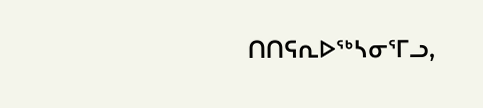ᑎᑎᕋᕆᐅᖅᓴᓂᕐᒥᓗ,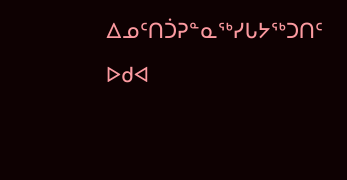ᐃᓄᑦᑎᑑᕈᓐᓇᖅᓯᒐᔭᖅᑐᑎᑦ ᐅᑯᐊ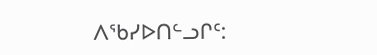ᐱᖃᓯᐅᑎᓪᓗᒋᑦ: